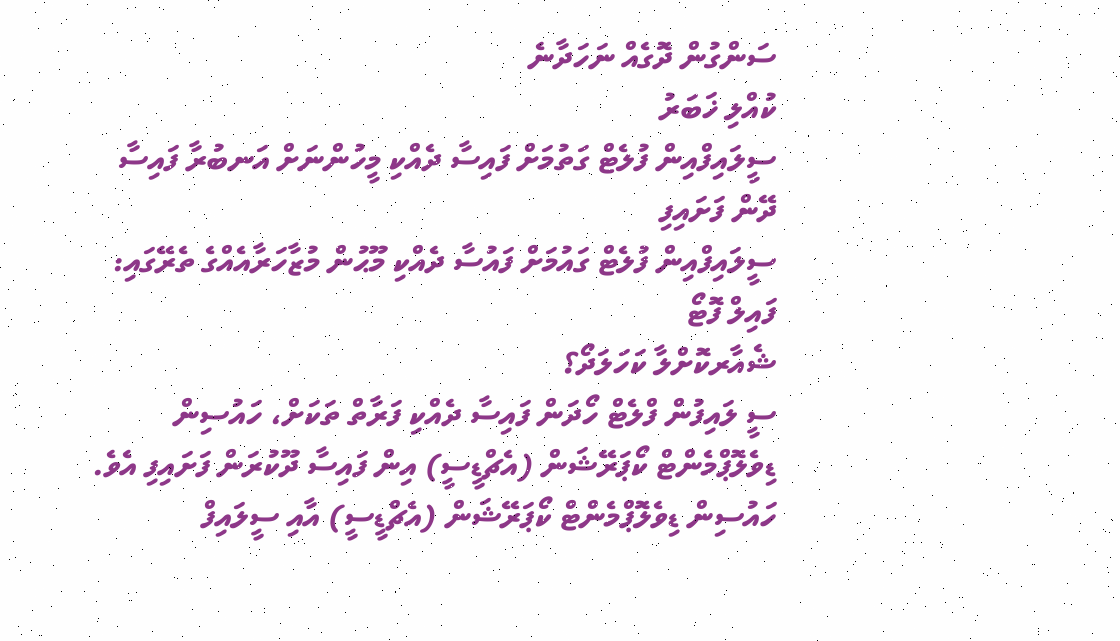ސަންގުން ދޮގެއް ނަހަދާނެ
ކުއްލި ޚަބަރު
ސީލައިފްއިން ފުލެޓް ގަތުމަށް ފައިސާ ދެއްކި މީހުންނަށް އަނބުރާ ފައިސާ ދޭން ފަށައިފި
ސީލައިފްއިން ފުލެޓް ގައުމަށް ފައުސާ ދެއްކި މޫޙުން މުޒާހަރާއެއްގެ ތެރޭގައި: ފައިލް ފޮޓޯ
ޝެއާރކޮށްލާ ކަހަލަދޯ؟
ސީ ލައިފުން ފްލެޓް ހޯދަން ފައިސާ ދެއްކި ފަރާތް ތަކަށް، ހައުސިން ޑިވެލޮޕްމެންޓް ކޯޕަރޭޝަން (އެޗްޑީސީ) އިން ފައިސާ ދޫކުރަން ފަށައިފި އެވެ.
ހައުސިން ޑިވެލޮޕްމެންޓް ކޯޕަރޭޝަން (އެޗްޑީސީ) އާއި ސީލައިފް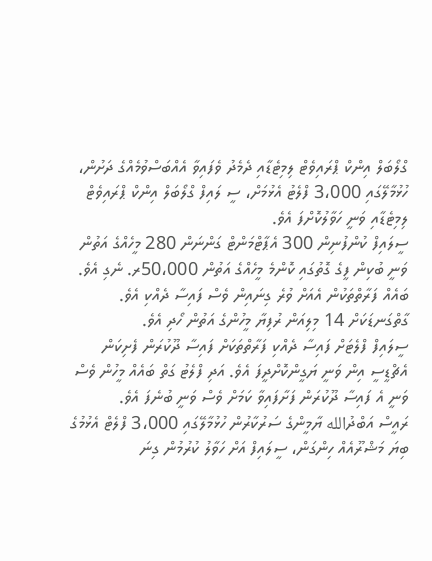ގްލޯބަލް އިންކް ޕްރައިވެޓް ލިމިޓެޑާއި ދެމެދު ވެފައިވާ އެއްބަސްވުމެއްގެ ދަށުން، ހުޅުމާލޭގައި 3،000 ފްލެޓު އެޅުމަށް، ސީ ލައިފް ގްލޯބަލް އިންކް ޕްރައިވެޓް ލިމިޓެޑާއި ވަނީ ހަވާލުކޮށްފަ އެވެ.
ސީލައިފް ކުންފުނިން 300 އެޕާޓްމަންޓް ގަންނަން 280 މީހެއްގެ އަތުން ވަނީ ބުކިން ފީގެ ގޮތުގައި ކޮންމެ މީހެއްގެ އަތުން 50،000ރ. ނެގި އެވެ. ބައެއް ފަރާތްތަކުން އެއަށް ވުރެ ގިނައިން ވެސް ފައިސާ ދެއްކި އެވެ. ގާތްގަނޑަކަށް 14 މިލިއަން ރުފިޔާ މީހުންގެ އަތުން ހޯދި އެވެ.
ސީލައިފް ފްލެޓަށް ފައިސާ ދެއްކި ފަރާތްތަކަށް ފައިސާ ދޫކުރަން ފެށިކަން އެޗްޑީސީ އިން ވަނީ ޔަގީންކޮށްދީފަ އެވެ. އަދި ފްލެޓު ގަތް ބައެއް މީހުން ވެސް ވަނީ އެ ފައިސާ ދޫކުރަން ފަށާފައިވާ ކަމަށް ވެސް ވަނީ ބުނެފަ އެވެ.
ރައީސް އަބްދުالله ޔާމީންގެ ސަރުކާރުން ހުޅުމާލޭގައި 3،000 ފްލެޓް އެޅުމުގެ ބިޔަ މަޝްރޫއެއް ހިންގަން، ސީލައިފް އަށް ހަވާލު ކުރުމުން ގިނަ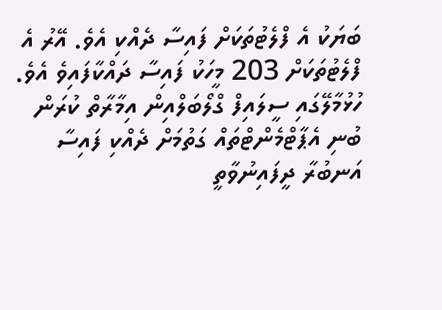ބަޔަކު އެ ފްލެޓުތަކަށް ފައިސާ ދެއްކި އެވެ. އޭރު އެ ފްލެޓުތަކަށް 203 މީހަކު ފައިސާ ދައްކާފައިވެ އެވެ.
ހުޅުމާލޭގައި ސީލައިފް ގްލޯބަލްއިން އިމާރާތް ކުރަން ބުނި އެޕާޓްމެންޓްތައް ގަތުމަށް ދެއްކި ފައިސާ އަނބުރާ ދީފައިނުވާތީ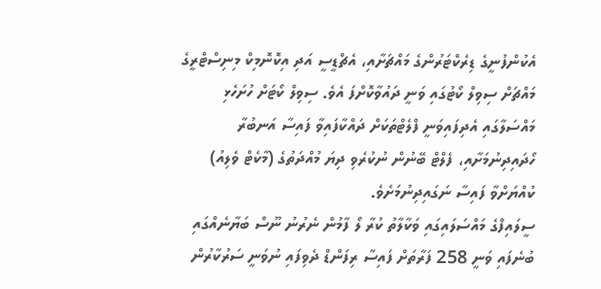އެކުންފުނީގެ ޑިރެކްޓަރުންގެ މައްޗަށާއި، އެޗްޑީސީ އަދި އިކޮނޮމިކް މިނިސްޓްރީގެ މައްޗަށް ސިވިލް ކޯޓުގައި ވަނީ ދައުވާކޮށްފަ އެވެ. ސިވިލް ކޯޓަށް ހުށަހެޅި މައްސަލާގައި އެދިފައިވަނީ ފްލެޓްތަކަށް ދައްކާފައިވާ ފައިސާ އަނބުރާ ހޯދައިދިނުމަށާއި، ފެލްޓް ބޭނުން ނުކުރެވި ދިޔަ މުއްދަތުގެ (މާކެޓް ވެލިއު) ކުއްޔަށްވާ ފައިސާ ނަގައިދިނުމަށެވެ.
ސީލައިފްގެ މައްސަލައިގައި ވަކާލާތު ކުރާ ލޯ ފާމުން ނެރުނު ނޫސް ބަޔާނެއްގައި ބުނެފައި ވަނީ 258 ފަރާތަށް ފައިސާ ރިފަންޑް ދެވިފައި ނުވަނީ ސަރުކާރުން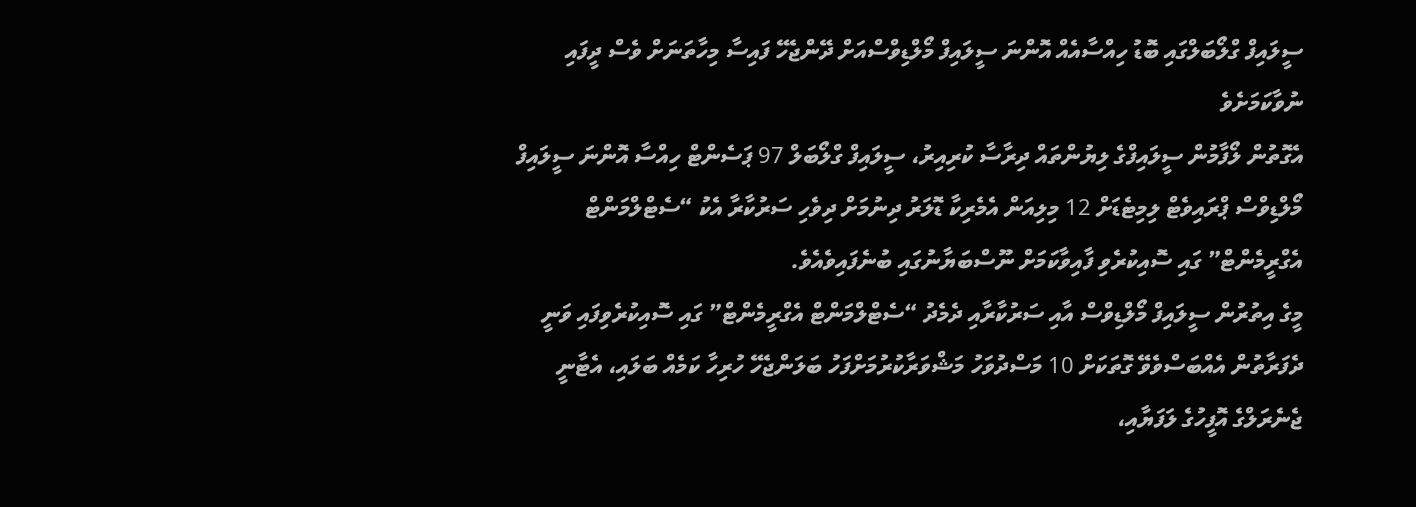ސީލައިފް ގްލޯބަލްގައި ބޮޑު ހިއްސާއެއް އޮންނަ ސީލައިފް މޯލްޑިވްސްއަށް ދޭންޖެހޭ ފައިސާ މިހާތަނަށް ވެސް ދީފައި ނުވާކަމަށެވެ
އެގޮތުން ލޯފާމުން ސީލައިފްގެ ލިޔުންތައް ދިރާސާ ކުރިއިރު، ސީލައިފް ގްލޯބަލް 97 ޕަސެންޓް ހިއްސާ އޮންނަ ސީލައިފް މޯލްޑިވްސް ޕްރައިވެޓް ލިމިޓެޑަށް 12 މިލިއަން އެމެރިކާ ޑޮލަރު ދިނުމަށް ދިވެހި ސަރުކާރާ އެކު “ސެޓްލްމަންޓް އެގްރީމެންޓް” ގައި ސޮއިކުރެވި ފާއިވާކަމަށް ނޫސްބަޔާނުގައި ބުނެފައިވެއެވެ.
މީގެ އިތުރުން ސީލައިފް މޯލްޑިވްސް އާއި ސަރުކާރާއި ދެމެދު “ސެޓްލްމަންޓް އެގްރީމެންޓް” ގައި ސޮއިކުރެވިފައި ވަނީ ދެފަރާތުން އެއްބަސްވެވޭ ގޮތަކަށް 10 މަސްދުވަހު މަޝްވަރާކުރުމަށްފަހު ބަލަންޖެހޭ ހުރިހާ ކަމެއް ބަލައި، އެޓާނީ ޖެނެރަލްގެ އޮފީހުގެ ލަފަޔާއި،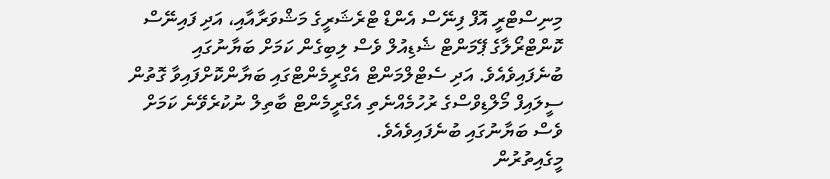މިނިސްޓްރީ އޮފް ފިނޭސް އެންޑް ޓްރެޝަރީގެ މަޝްވަރާއާއި، އަދި ފައިނޭސް ކޮންޓްރޯލާގެ ޕޭމަންޓް ޝެޑިއުލް ވެސް ލިބިގެން ކަމަށް ބަޔާނުގައި ބުނެފައިވެއެވެ. އަދި ސެޓްލްމަންޓް އެގްރީމެންޓްގައި ބަޔާންކޮށްފައިވާ ގޮތުން ސީލައިފް މޯލްޑިވްސްގެ ރުހުމެއްނެތި އެގްރީމެންޓް ބާތިލް ނުކުރެވޭނެ ކަމަށް ވެސް ބަޔާނުގައި ބުނެފައިވެއެވެ.
މީގެއިތުރުން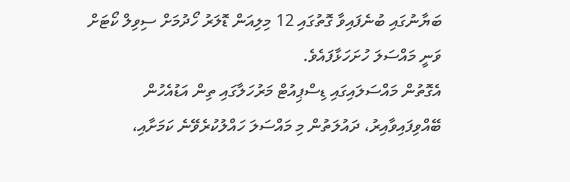ބަޔާނުގައި ބުނެފައިވާ ގޮތުގައި 12 މިލިއަން ޑޮލަރު ހޯދުމަށް ސިވިލް ކޯޓަށް ވަނީ މައްސަލަ ހުށަހަޅާފައެވެ.
އެގޮތުން މައްސަލައިގައި ޑިސްޕިއުޓް މަރުހަލާގައި ތިން އަޑުއެހުން ބޭއްވިފައިވާއިރު، ދައުލަތުން މި މައްސަލަ ހައްލުކުރެވޭނެ ކަމަށާއި،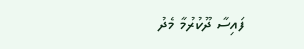ފައިސާ ދޫކުރުމާ މެދު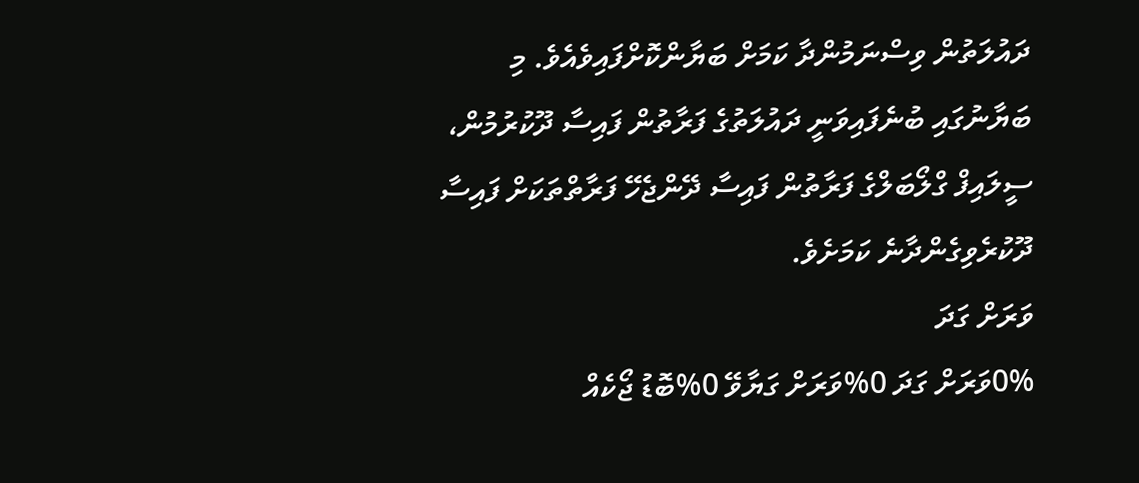ދައުލަތުން ވިސްނަމުންދާ ކަމަށް ބަޔާންކޮށްފައިވެއެވެ. މި ބަޔާނުގައި ބުނެފައިވަނީ ދައުލަތުގެ ފަރާތުން ފައިސާ ދޫކުރުމުން، ސީލައިފް ގްލޯބަލްގެ ފަރާތުން ފައިސާ ދޭންޖެހޭ ފަރާތްތަކަށް ފައިސާ ދޫކުރެވިގެންދާނެ ކަމަށެވެ.
ވަރަށް ގަދަ
0%ވަރަށް ގަދަ 0%ވަރަށް ގަޔާވޭ 0%ބޮޑު ޖޯކެއް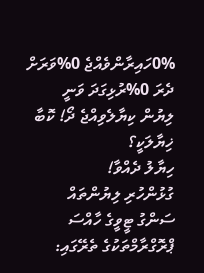0%ހައިރާންވެއްޖެ 0%ވަރަށް ދެރަ 0%ރުޅިގަދަ ވަނީ
ލިޔުން ކިޔާލެވިއްޖެ ދޯ! ކޮބާ ޚިޔާލަކީ؟
ހިޔާލު ދެއްވާ!
ގުޅުންހުރި ލިޔުންތައް
ސަންގު ޓީވީގެ ހާއްސަ ޕްރޮގްރާމްތަކުގެ ތެރޭގައި: